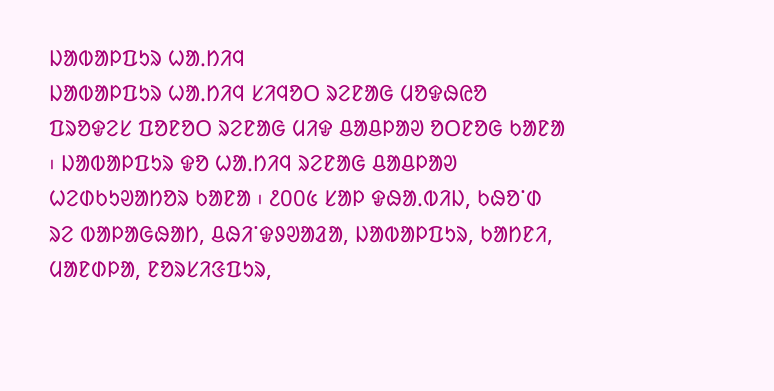ᱡᱟᱵᱟᱞᱯᱩᱨ ᱦᱟᱹᱴᱤᱧ
ᱡᱟᱵᱟᱞᱯᱩᱨ ᱦᱟᱹᱴᱤᱧ ᱥᱤᱧᱚᱛ ᱨᱮᱱᱟᱜ ᱢᱚᱫᱷᱭᱚ ᱯᱨᱚᱫᱮᱥ ᱯᱚᱱᱚᱛ ᱨᱮᱱᱟᱜ ᱢᱤᱫ ᱪᱟᱪᱞᱟᱣ ᱚᱛᱱᱚᱜ ᱠᱟᱱᱟ ᱾ ᱡᱟᱵᱟᱞᱯᱩᱨ ᱫᱚ ᱦᱟᱹᱴᱤᱧ ᱨᱮᱱᱟᱜ ᱪᱟᱪᱞᱟᱣ ᱦᱮᱰᱠᱩᱣᱟᱴᱚᱨ ᱠᱟᱱᱟ ᱾ ᱒᱐᱐᱕ ᱥᱟᱞ ᱫᱷᱟᱹᱵᱤᱡ, ᱠᱷᱚᱸᱰ ᱨᱮ ᱵᱟᱞᱟᱜᱷᱟᱴ, ᱪᱷᱤᱸᱫᱽᱣᱟᱲᱟ, ᱡᱟᱵᱟᱞᱯᱩᱨ, ᱠᱟᱴᱱᱤ, ᱢᱟᱱᱰᱞᱟ, ᱱᱚᱨᱥᱤᱝᱯᱩᱨ,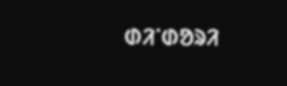ᱰᱤᱸᱰᱚᱨᱤ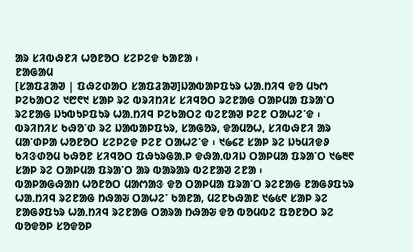ᱟᱨ ᱥᱤᱵᱷᱱᱤ ᱦᱚᱱᱚᱛ ᱥᱮᱞᱮᱫ ᱠᱟᱱᱟ ᱾
ᱱᱟᱜᱟᱢ
[ᱥᱟᱯᱲᱟᱣ | ᱯᱷᱮᱰᱟᱛ ᱥᱟᱯᱲᱟᱣ]ᱡᱟᱵᱟᱞᱯᱩᱨ ᱦᱟᱹᱴᱤᱧ ᱫᱚ ᱢᱩᱬ ᱞᱮᱠᱟᱛᱮ ᱑᱘᱖᱑ ᱥᱟᱞ ᱨᱮ ᱵᱨᱤᱴᱤᱥ ᱥᱤᱧᱚᱛ ᱨᱮᱱᱟᱜ ᱛᱟᱞᱢᱟ ᱯᱨᱟᱸᱛ ᱨᱮᱱᱟᱜ ᱡᱩᱵᱩᱞᱯᱩᱨ ᱦᱟᱹᱴᱤᱧ ᱞᱮᱠᱟᱛᱮ ᱵᱮᱱᱟᱣ ᱞᱮᱱ ᱛᱟᱦᱮᱸᱫ ᱾ ᱵᱨᱤᱴᱤᱥ ᱠᱷᱚᱸᱰ ᱨᱮ ᱡᱟᱵᱟᱞᱯᱩᱨ, ᱥᱟᱜᱚᱨ, ᱫᱟᱢᱚᱦ, ᱥᱤᱵᱷᱱᱤ ᱟᱨ ᱢᱟᱸᱰᱞᱟ ᱦᱚᱱᱚᱛ ᱥᱮᱞᱮᱫ ᱞᱮᱱ ᱛᱟᱦᱮᱸᱫ ᱾ ᱑᱙᱔᱗ ᱥᱟᱞ ᱨᱮ ᱡᱩᱢᱤᱫᱽ ᱠᱤᱝᱰᱚᱢ ᱠᱷᱚᱱ ᱥᱤᱧᱚᱛ ᱯᱷᱩᱨᱜᱟᱹᱞ ᱫᱷᱟᱹᱵᱤᱡ ᱛᱟᱞᱢᱟ ᱯᱨᱟᱸᱛ ᱑᱙᱓᱖ ᱥᱟᱞ ᱨᱮ ᱛᱟᱞᱢᱟ ᱯᱨᱟᱸᱛ ᱟᱨ ᱵᱟᱨᱟᱨ ᱵᱮᱱᱟᱣ ᱮᱱᱟ ᱾
ᱵᱟᱞᱟᱜᱷᱟᱴ ᱦᱚᱱᱚᱛ ᱢᱟᱬᱟᱝ ᱫᱚ ᱛᱟᱞᱢᱟ ᱯᱨᱟᱸᱛ ᱨᱮᱱᱟᱜ ᱱᱟᱜᱽᱯᱩᱨ ᱦᱟᱹᱴᱤᱧ ᱨᱮᱱᱟᱜ ᱴᱷᱟᱶ ᱛᱟᱦᱮᱸ ᱠᱟᱱᱟ, ᱢᱮᱱᱠᱷᱟᱱ ᱑᱙᱕᱖ ᱥᱟᱞ ᱨᱮ ᱱᱟᱜᱽᱯᱩᱨ ᱦᱟᱹᱴᱤᱧ ᱨᱮᱱᱟᱜ ᱛᱟᱨᱟ ᱴᱷᱟᱶ ᱫᱚ ᱵᱚᱢᱵᱮ ᱯᱚᱱᱚᱛ ᱨᱮ ᱵᱚᱫᱚᱞ ᱥᱚᱫᱚᱞ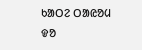ᱠᱟᱛᱮ ᱛᱟᱭᱚᱢ ᱫᱚ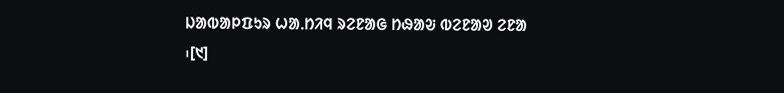ᱡᱟᱵᱟᱞᱯᱩᱨ ᱦᱟᱹᱴᱤᱧ ᱨᱮᱱᱟᱜ ᱴᱷᱟᱶ ᱵᱮᱱᱟᱣ ᱮᱱᱟ ᱾[᱑]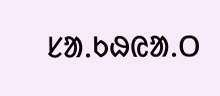ᱥᱟᱹᱠᱷᱭᱟᱹᱛ